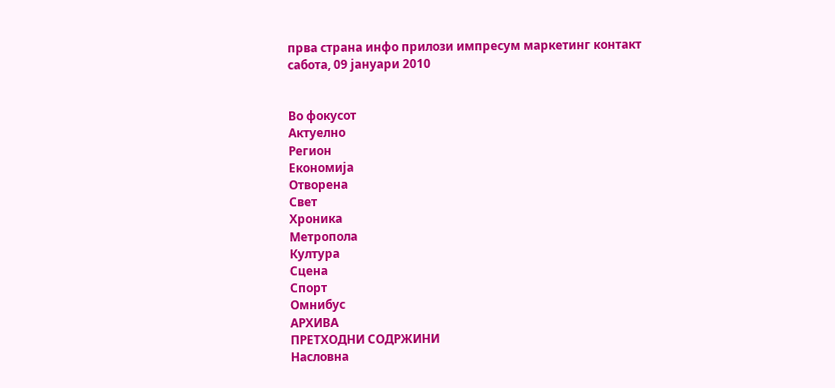прва страна инфо прилози импресум маркетинг контакт
сабота, 09 јануари 2010


Во фокусот
Актуелно
Регион
Економија
Отворена
Свет
Хроника
Метропола
Култура
Сцена
Спорт
Омнибус
АРХИВА
ПРЕТХОДНИ СОДРЖИНИ
Насловна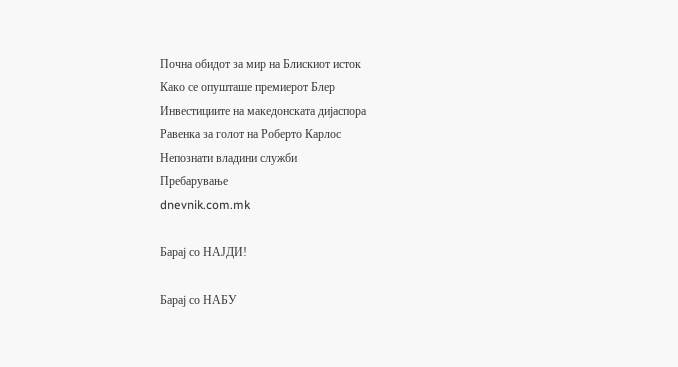Почна обидот за мир на Блискиот исток
Како се опушташе премиерот Блер
Инвестициите на македонската дијаспора
Равенка за голот на Роберто Карлос
Непознати владини служби
Пребарување
dnevnik.com.mk

Барај со НАЈДИ!

Барај со НАБУ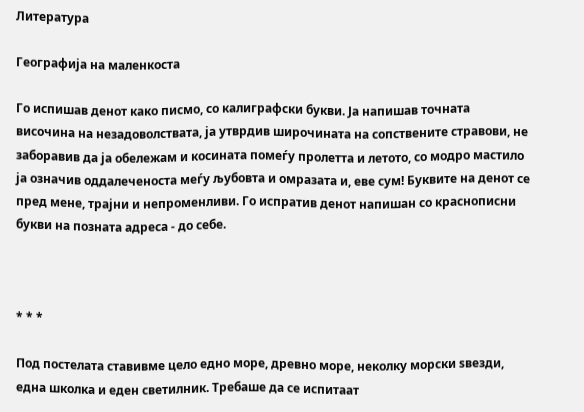Литература

Географија на маленкоста

Го испишав денот како писмо, со калиграфски букви. Ја напишав точната височина на незадоволствата, ја утврдив широчината на сопствените стравови, не заборавив да ја обележам и косината помеѓу пролетта и летото, со модро мастило ја означив оддалеченоста меѓу љубовта и омразата и, еве сум! Буквите на денот се пред мене, трајни и непроменливи. Го испратив денот напишан со краснописни букви на позната адреса - до себе.



* * *

Под постелата ставивме цело едно море, древно море, неколку морски ѕвезди, една школка и еден светилник. Требаше да се испитаат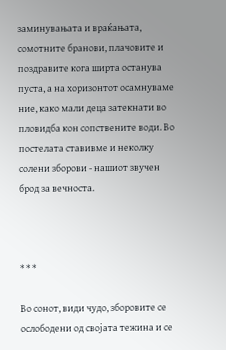заминувањата и враќањата, сомотните бранови, плачовите и поздравите кога ширта останува пуста, а на хоризонтот осамнуваме ние, како мали деца затекнати во пловидба кон сопствените води. Во постелата ставивме и неколку солени зборови - нашиот звучен брод за вечноста.



* * *

Во сонот, види чудо, зборовите се ослободени од својата тежина и се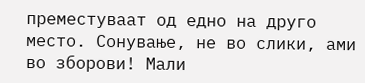преместуваат од едно на друго место. Сонување, не во слики, ами во зборови! Мали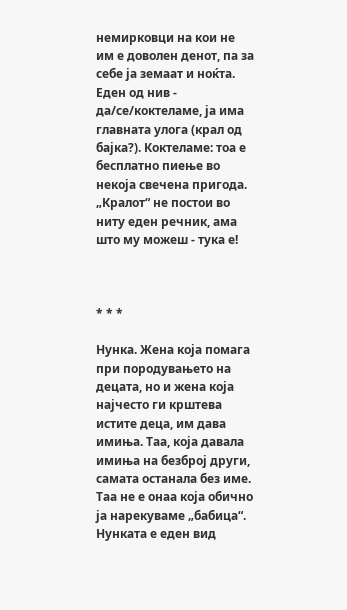немирковци на кои не им е доволен денот, па за себе ја земаат и ноќта. Еден од нив - да/се/коктеламе, ја има главната улога (крал од бајка?). Коктеламе: тоа е бесплатно пиење во некоја свечена пригода. „Кралот“ не постои во ниту еден речник, ама што му можеш - тука е!



* * *

Нунка. Жена која помага при породувањето на децата, но и жена која најчесто ги крштева истите деца, им дава имиња. Таа, која давала имиња на безброј други, самата останала без име. Таа не е онаа која обично ја нарекуваме „бабица“. Нунката е еден вид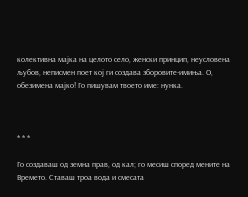колективна мајка на целото село, женски принцип, неусловена љубов, неписмен поет кој ги создава зборовите-имиња. О, обезимена мајко! Го пишувам твоето име: нунка.



* * *

Го создаваш од земна прав, од кал; го месиш според мените на Времето. Ставаш троа вода и смесата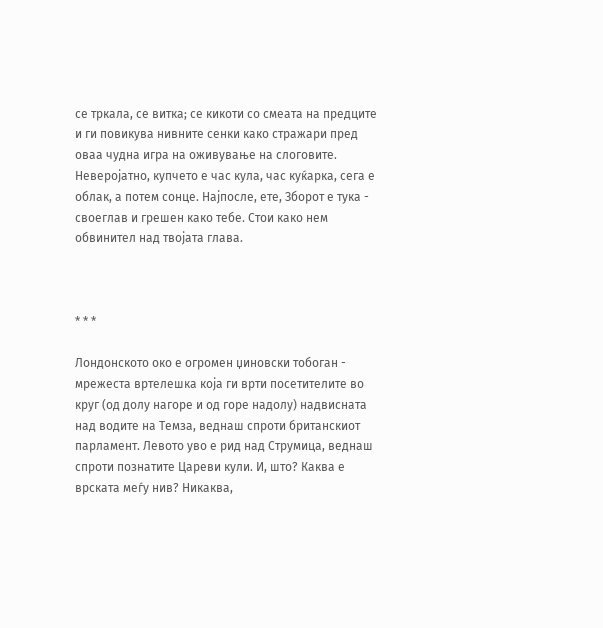се тркала, се витка; се кикоти со смеата на предците и ги повикува нивните сенки како стражари пред оваа чудна игра на оживување на слоговите. Неверојатно, купчето е час кула, час куќарка, сега е облак, а потем сонце. Најпосле, ете, Зборот е тука - своеглав и грешен како тебе. Стои како нем обвинител над твојата глава.



* * *

Лондонското око е огромен џиновски тобоган - мрежеста вртелешка која ги врти посетителите во круг (од долу нагоре и од горе надолу) надвисната над водите на Темза, веднаш спроти британскиот парламент. Левото уво е рид над Струмица, веднаш спроти познатите Цареви кули. И, што? Каква е врската меѓу нив? Никаква,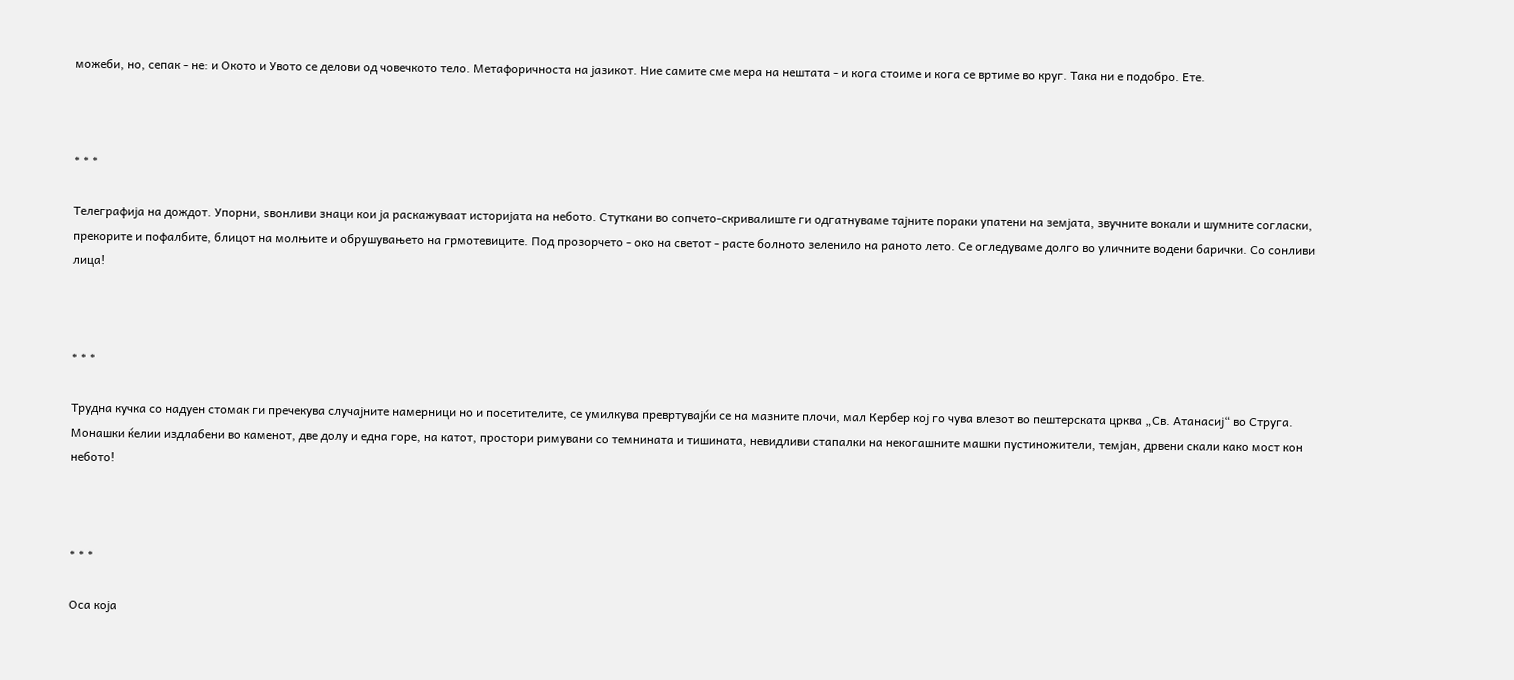можеби, но, сепак - не: и Окото и Увото се делови од човечкото тело. Метафоричноста на јазикот. Ние самите сме мера на нештата - и кога стоиме и кога се вртиме во круг. Така ни е подобро. Ете.



* * *

Телеграфија на дождот. Упорни, ѕвонливи знаци кои ја раскажуваат историјата на небото. Стуткани во сопчето-скривалиште ги одгатнуваме тајните пораки упатени на земјата, звучните вокали и шумните согласки, прекорите и пофалбите, блицот на молњите и обрушувањето на грмотевиците. Под прозорчето - око на светот - расте болното зеленило на раното лето. Се огледуваме долго во уличните водени барички. Со сонливи лица!



* * *

Трудна кучка со надуен стомак ги пречекува случајните намерници но и посетителите, се умилкува превртувајќи се на мазните плочи, мал Кербер кој го чува влезот во пештерската црква „Св. Атанасиј“ во Струга. Монашки ќелии издлабени во каменот, две долу и една горе, на катот, простори римувани со темнината и тишината, невидливи стапалки на некогашните машки пустиножители, темјан, дрвени скали како мост кон небото!



* * *

Оса која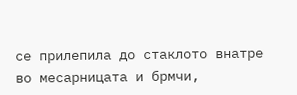се прилепила до стаклото внатре во месарницата и брмчи,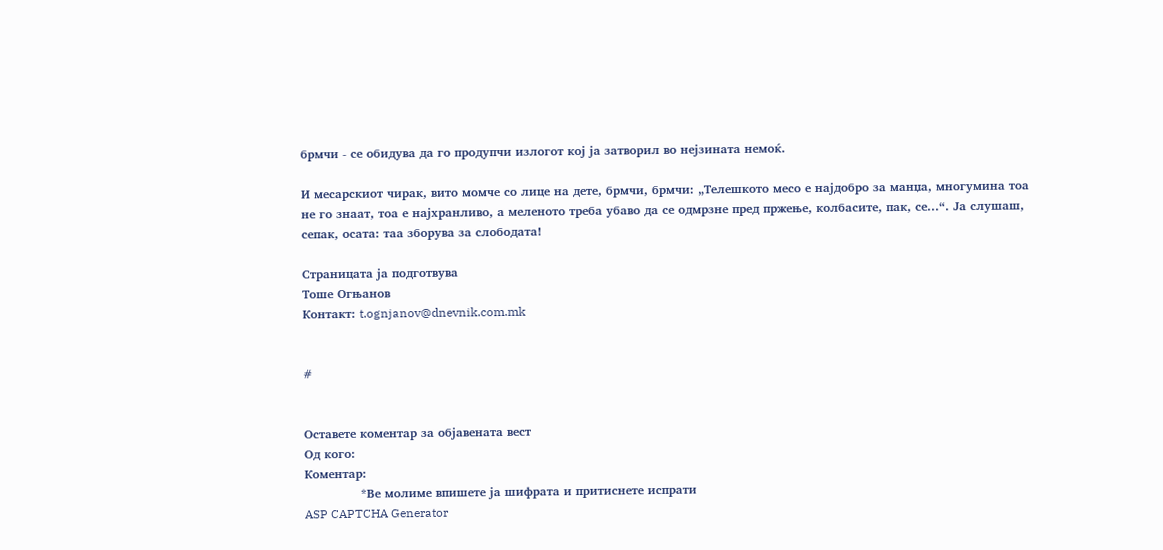брмчи - се обидува да го продупчи излогот кој ја затворил во нејзината немоќ.

И месарскиот чирак, вито момче со лице на дете, брмчи, брмчи: „Телешкото месо е најдобро за манџа, многумина тоа не го знаат, тоа е најхранливо, а меленото треба убаво да се одмрзне пред пржење, колбасите, пак, се...“. Ја слушаш, сепак, осата: таа зборува за слободата!

Страницата ја подготвува
Тоше Огњанов
Контакт: t.ognjanov@dnevnik.com.mk


#


Оставете коментар за објавената вест
Од кого:
Коментар:
              *Ве молиме впишете ја шифрата и притиснете испрати
ASP CAPTCHA Generator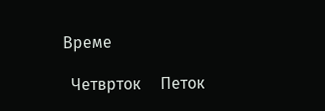Време

  Четврток     Петок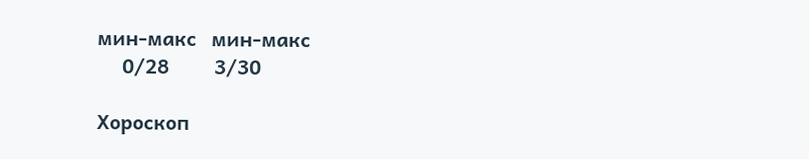мин-макс   мин-макс
     0/28         3/30

Хороскоп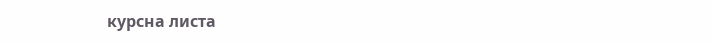курсна листа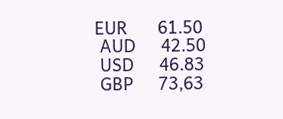EUR      61.50
 AUD     42.50
 USD     46.83
 GBP     73,63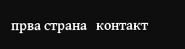прва страна   контакт